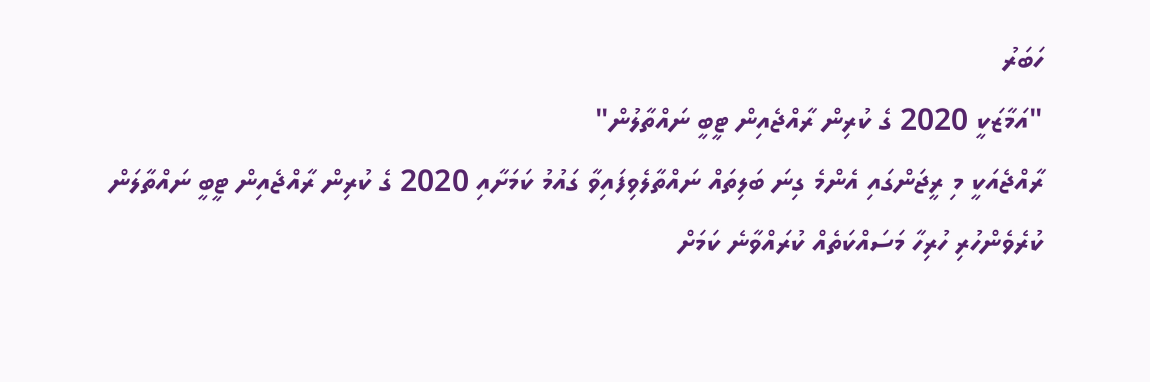ހަބަރު
"އަމާޒަކީ 2020 ގެ ކުރިން ރާއްޖެއިން ޓީބީ ނައްތާލުން"
ރާއްޖެއަކީ މި ރީޖަންގައި އެންމެ ގިނަ ބަލިތައް ނައްތާލެވިފައިވާ ގައުމު ކަމަށާއި 2020 ގެ ކުރިން ރާއްޖެއިން ޓީބީ ނައްތާލަން ކުރެވެންހުރި ހުރިހާ މަސައްކަތެއް ކުރައްވާނެ ކަމަށް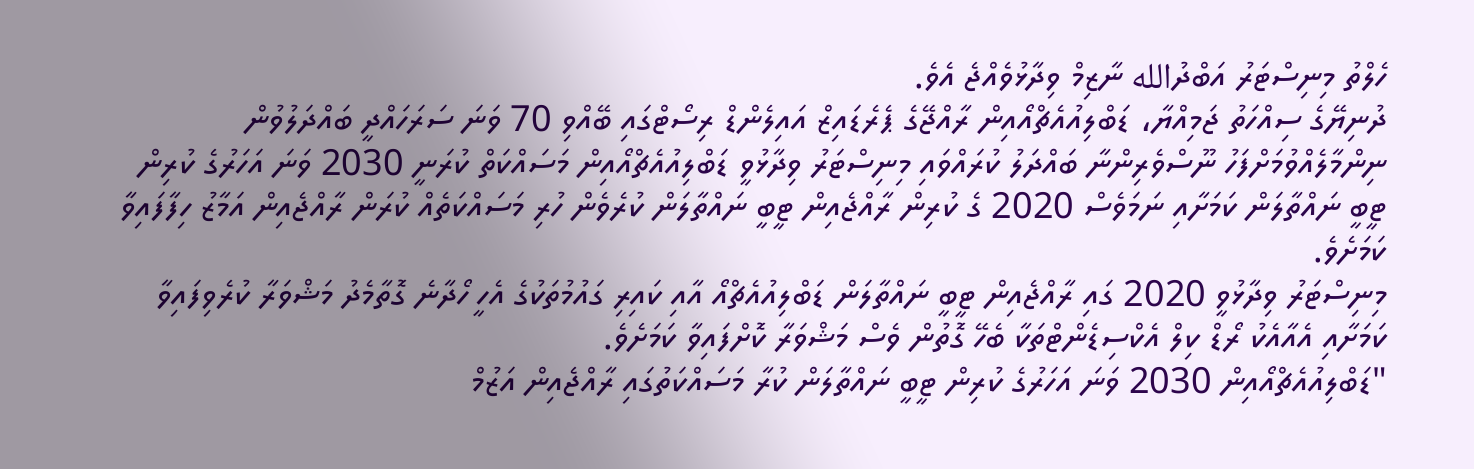ހެލްތު މިނިސްޓަރު އަބްދުالله ނާޒިމް ވިދާޅުވެއްޖެ އެވެ.
ދުނިޔޭގެ ސިއްހަތު ޖަމިއްޔާ، ޑަބްލިއުއެޗްއޯއިން ރާއްޖޭގެ ޕެރެޑައިޒް އައިލެންޑް ރިސޯޓްގައި ބޭއްވި 70 ވަނަ ސަރަހައްދީ ބައްދަލުވުން ނިންމާލެއްވުމަށްފަހު ނޫސްވެރިންނާ ބައްދަލު ކުރައްވައި މިނިސްޓަރު ވިދާޅުވީ ޑަބްލިއުއެޗްއޯއިން މަސައްކަތް ކުރަނީ 2030 ވަނަ އަހަރުގެ ކުރިން ޓީބީ ނައްތާލަން ކަމަށާއި ނަމަވެސް 2020 ގެ ކުރިން ރާއްޖެއިން ޓީބީ ނައްތާލަން ކުރެވެން ހުރި މަސައްކަތެއް ކުރަން ރާއްޖެއިން އަމާޒު ހިފާފައިވާ ކަމަށެވެ.
މިނިސްޓަރު ވިދާޅުވީ 2020 ގައި ރާއްޖެއިން ޓީބީ ނައްތާލަން ޑަބްލިއުއެޗްއޯ އާއި ކައިރި ގައުމުތަކުގެ އެހީ ހޯދާނެ ގޮތާމެދު މަޝްވަރާ ކުރެވިފައިވާ ކަމަށާއި އެއާއެކު ރޯޑް ކިލް އެކްސިޑެންޓްތަކާ ބެހޭ ގޮތުން ވެސް މަޝްވަރާ ކޮށްފައިވާ ކަމަށެވެ.
"ޑަބްލިއުއެޗްއޯއިން 2030 ވަނަ އަހަރުގެ ކުރިން ޓީބީ ނައްތާލަން ކުރާ މަސައްކަތުގައި ރާއްޖެއިން އަޒުމް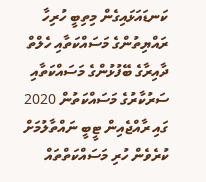ކަނޑައަޅައިގެން މިތިބީ ހުރިހާ ރައްޔިތުންގެ މަސައްކަތާއި ހެލްތް ދާއިރާގެ ބޭފުޅުންގެ މަސައްކަތާއި ސަރުކާރުގެ މަސައްކަތުން 2020 ގައި ރާއްޖެއިން ޓީބީ ނައްތާލުމަށް ކުރެވެން ހުރި މަސައްކަތްތައް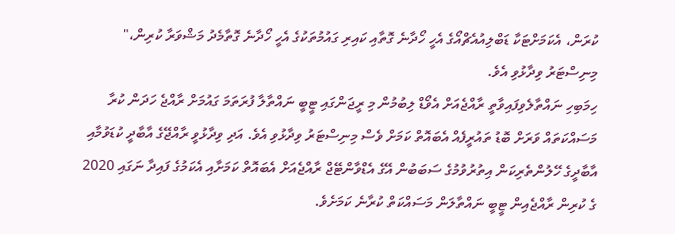ކުރަން، އެކަމަށްޓަކާ ޑަބްލިއުއެޗްއޯގެ އެހީ ހޯދާނެ ގޮތާއި ކައިރި ގައުމުތަކުގެ އެހީ ހޯދާނެ ގޮތާމެދު މަޝްވަރާ ކުރިން،" މިނިސްޓަރު ވިދާޅުވި އެވެ.
ހިމަބިހި ނައްތާލެވިފައިވާތީ ރާއްޖެއަށް އެވޯޑް ލިބުމުން މި ރީޖަންގައި ޓީބީ ނައްތާލާ ފުރަތަމަ ގައުމަށް ރާއްޖެ ހަދަން ކުރާ މަސައްކަތައް ވަރަށް ބޮޑު ތައުރީފެއް އެބައޮތް ކަމަށް ވެސް މިނިސްޓަރު ވިދާޅުވި އެވެ. އަދި ވިދާޅުވީ ރާއްޖޭގެ އާބާދީ ކުޑަވުމާއި އާބާދީގެ ހޭލުންތެރިކަން އިތުރުވުމުގެ ސަބަބުން އޭގެ އެޑްވާންޓޭޖް ރާއްޖެއަށް އެބައޮތް ކަމަށާއި އެކަމުގެ ފައިދާ ނަގައި 2020 ގެ ކުރިން ރާއްޖެއިން ޓީބީ ނައްތާލަން މަސައްކަތް ކުރާނެ ކަމަށެވެ.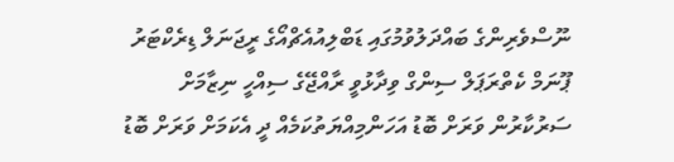ނޫސްވެރިންގެ ބައްދަލުވުމުގައި ޑަބްލިއުއެޗްއޯގެ ރީޖަނަލް ޑިރެކްޓަރު ޕޫނަމް ކެތްރަޕަލް ސިންގް ވިދާޅުވީ ރާއްޖޭގެ ސިއްހީ ނިޒާމަށް ސަރުކާރުން ވަރަށް ބޮޑު އަހަންމިއްޔަތުކަމެއް ދީ އެކަމަށް ވަރަށް ބޮޑު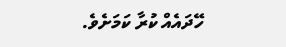ހޭދައެއް ކުރާ ކަމަށެވެ.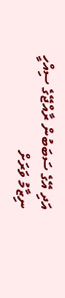އަދި އޭގެ ސަބަބުން ރާއްޖޭގެ ސިއްހީ ނިޒާމު ވަރަށް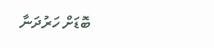ބޮޑަށް ހަރުދަނާ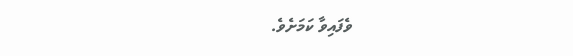ވެފައިވާ ކަމަށެވެ.